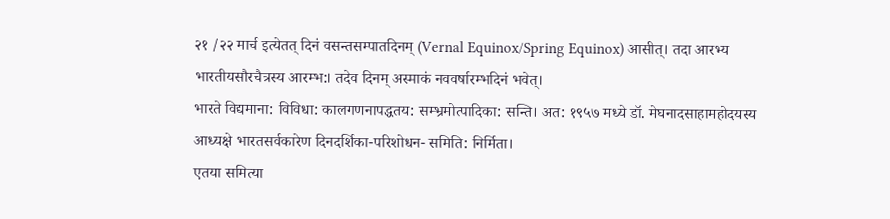२१ /२२ मार्च इत्येतत् दिनं वसन्तसम्पातदिनम् (Vernal Equinox/Spring Equinox) आसीत्। तदा आरभ्य भारतीयसौरचैत्रस्य आरम्भ:। तदेव दिनम् अस्माकं नववर्षारम्भदिनं भवेत्।
भारते विद्यमाना: विविधा: कालगणनापद्धतय: सम्भ्रमोत्पादिका: सन्ति। अत: १९५७ मध्ये डॉ. मेघनादसाहामहोदयस्य आध्यक्षे भारतसर्वकारेण दिनदर्शिका-परिशोधन- समिति: निर्मिता।
एतया समित्या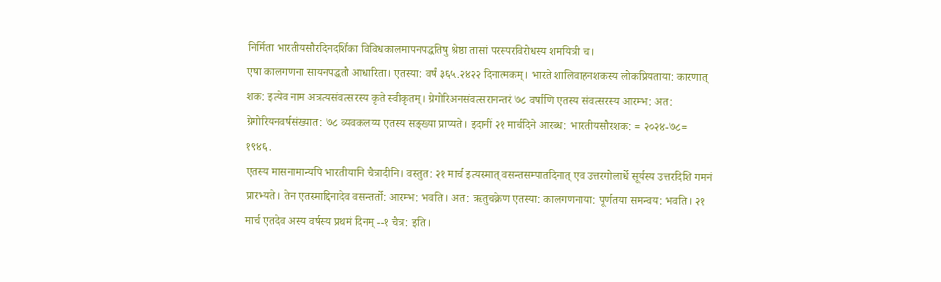निर्मिता भारतीयसौरदिनदर्शिका विविधकालमापनपद्धतिषु श्रेष्ठा तासां परस्परविरोधस्य शमयित्री च।
एषा कालगणना सायनपद्धतौ आधारिता। एतस्या: वर्षं ३६५.२४२२ दिनात्मकम्। भारते शालिवाहनशकस्य लोकप्रियताया: कारणात् शक: इत्येव नाम अत्रत्यसंवत्सरस्य कृते स्वीकृतम्। ग्रेगोरिअनसंवत्सरानन्तरं ७८ वर्षाणि एतस्य संवत्सरस्य आरम्भ: अत: ग्रेगोरियनवर्षसंख्यात: ७८ व्यवकलय्य एतस्य सङ्ख्या प्राप्यते। इदानीं २१ मार्चदिने आरब्ध: भारतीयसौरशक: = २०२४-७८= १९४६.
एतस्य मासनामान्यपि भारतीयानि चैत्रादीनि। वस्तुत: २१ मार्च इत्यस्मात् वसन्तसम्पातदिनात् एव उत्तरगोलार्धे सूर्यस्य उत्तरदिशि गमनं प्रारभ्यते। तेन एतस्माद्दिनादेव वसन्तर्तो: आरम्भ: भवति। अत: ऋतुचक्रेण एतस्या: कालगणनाया: पूर्णतया समन्वय: भवति। २१ मार्च एतदेव अस्य वर्षस्य प्रथमं दिनम् --१ चैत्र: इति।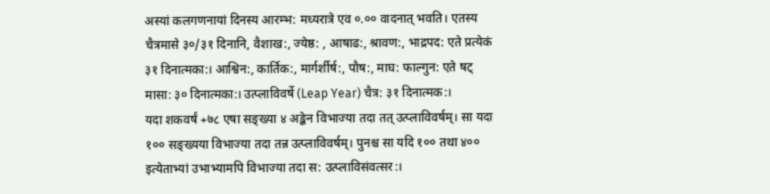अस्यां कलगणनायां दिनस्य आरम्भ: मध्यरात्रे एव ०.०० वादनात् भवति। एतस्य चैत्रमासे ३०/३१ दिनानि, वैशाख:, ज्येष्ठ: , आषाढ:, श्रावण:, भाद्रपद: एते प्रत्येकं ३१ दिनात्मका:। आश्विन:, कार्तिक:, मार्गर्शीर्ष:, पौष:, माघ: फाल्गुन: एते षट् मासा: ३० दिनात्मका:। उत्प्लाविवर्षे (Leap Year) चैत्र: ३१ दिनात्मक:।
यदा शकवर्षं +७८ एषा सङ्ख्या ४ अङ्केन विभाज्या तदा तत् उत्प्लाविवर्षम्। सा यदा १०० सङ्ख्यया विभाज्या तदा तन्न उत्प्लाविवर्षम्। पुनश्च सा यदि १०० तथा ४०० इत्येताभ्यां उभाभ्यामपि विभाज्या तदा स: उत्प्लाविसंवत्सर:।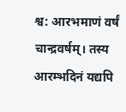श्व: आरभमाणं वर्षं चान्द्रवर्षम्। तस्य आरम्भदिनं यद्यपि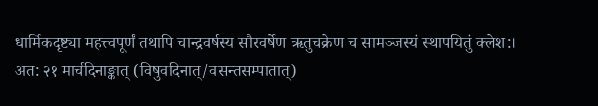धार्मिकदृष्ट्या महत्त्वपूर्णं तथापि चान्द्रवर्षस्य सौरवर्षेण ऋतुचक्रेण च सामञ्जस्यं स्थापयितुं क्लेश:।
अत: २१ मार्चदिनाङ्कात् (विषुवदिनात्/वसन्तसम्पातात्)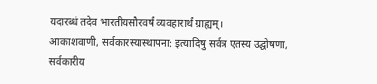यदारब्धं तदेव भारतीयसौरवर्षं व्यवहारार्थं ग्राह्यम्।
आकाशवाणी, सर्वकारस्यास्थापना: इत्यादिषु सर्वत्र एतस्य उद्घोषणा, सर्वकारीय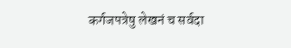कर्गजपत्रेषु लेखनं च सर्वदा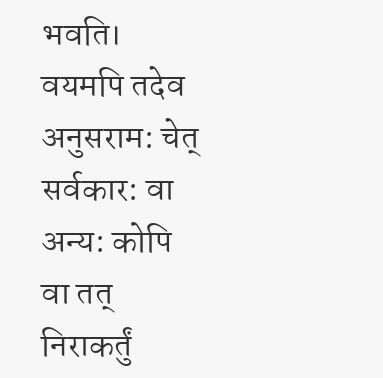भवति। वयमपि तदेव अनुसराम: चेत् सर्वकार: वा अन्य: कोपि वा तत् निराकर्तुं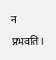न प्रभवति।